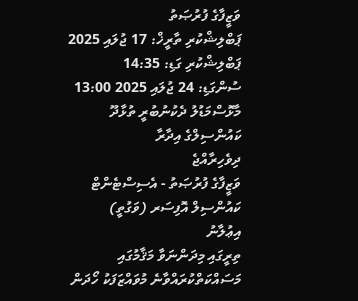ވަޒީފާގެ ފުރުޞަތު
ޕަބްލިޝްކުރި ތާރީޚް: 17 ޖުލައި 2025
ޕަބްލިޝްކުރި ގަޑި: 14:35
ސުންގަޑި: 24 ޖުލައި 2025 13:00
މާޅޮސްމަޑުލު ދެކުނުބުރީ ތުޅާދޫ ކައުންސިލްގެ އިދާރާ
ދިވެހިރާއްޖެ
ވަޒީފާގެ ފުރުޞަތު - އެސިސްޓެންޓް ކައުންސިލް އޮފިސަރ (ވަގުތީ)
އިޢުލާނު
ތިރީގައި މިދަންނަވާ މަޤާމުގައި މަސައްކަތްކުރައްވާނެ މުވައްޒަފަކު ހޯދަން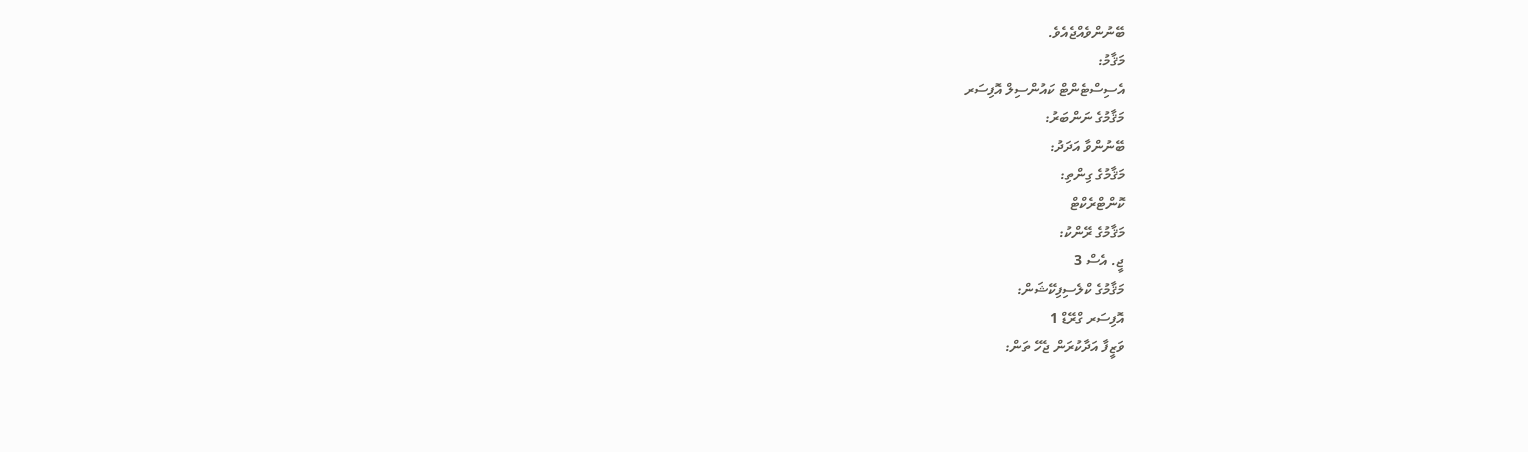ބޭނުންވެއްޖެއެވެ.
މަޤާމު:
އެސިސްޓެންޓް ކައުންސިލް އޮފިސަރ
މަޤާމުގެ ނަންބަރު:
ބޭނުންވާ އަދަދު:
މަޤާމުގެ ގިންތި:
ކޮންޓްރެކްޓް
މަޤާމުގެ ރޭންކު:
ޖީ. އެސް 3
މަޤާމުގެ ކްލެސިފިކޭޝަން:
އޮފިސަރ ގްރޭޑް 1
ވަޒީފާ އަދާކުރަން ޖެހޭ ތަން: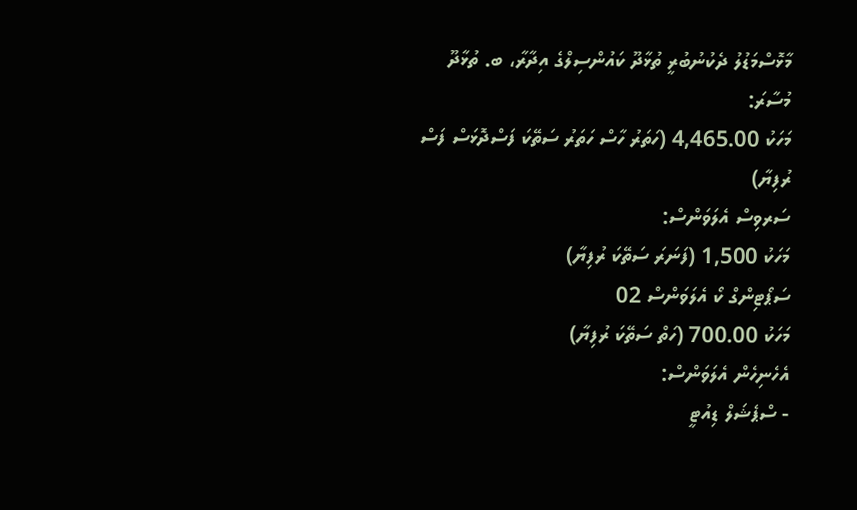މާޅޮސްމަޑުލު ދެކުނުބުރީ ތުޅާދޫ ކައުންސިލްގެ އިދާރާ، ބ. ތުޅާދޫ
މުސާރަ:
މަހަކު 4,465.00 (ހަތަރު ހާސް ހަތަރު ސަތޭކަ ފަސްދޮޅަސް ފަސް ރުފިޔާ)
ސަރވިސް އެލަވަންސް:
މަހަކު 1,500 (ފަނަރަ ސަތޭކަ ރުފިޔާ)
ސަޕޯޓިންގް ކޯ އެލަވަންސް 02
މަހަކު 700.00 (ހަތް ސަތޭކަ ރުފިޔާ)
އެހެނިހެން އެލަވަންސް:
- ސްޕެޝަލް ޑިއުޓީ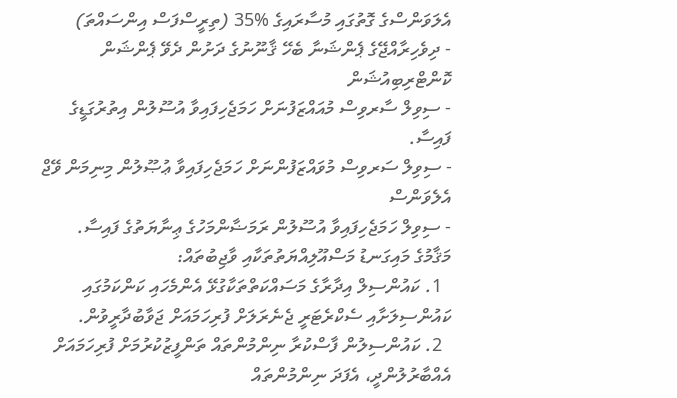އެލަވަންސްގެ ގޮތުގައި މުސާރައިގެ %35 (ތިރީސްފަސް އިންސައްތަ)
- ދިވެހިރާއްޖޭގެ ޕެންޝަނާ ބެހޭ ޤާނޫނުގެ ދަށުން ދެވޭ ޕެންޝަން ކޮންޓްރިބިއުޝަން
- ސިވިލް ސާރވިސް މުއައްޒަފުނަށް ހަމަޖެހިފައިވާ އުސޫލުން އިތުރުގަޑީގެ ފައިސާ.
- ސިވިލް ސަރވިސް މުވައްޒަފުންނަށް ހަމަޖެހިފައިވާ ޢުޞޫލުން މިނިމަން ވޭޖް އެލެވަންސް
- ސިވިލް ހަމަޖެހިފައިވާ އުސޫލުން ރަމަޟާންމަހުގެ ޢިނާޔަތުގެ ފައިސާ.
މަޤާމުގެ މައިގަނޑު މަސްއޫލިއްޔަތުތަކާއި ވާޖިބުތައް:
  1. ކައުންސިލް އިދާރާގެ މަސައްކަތްތަކާގުޅޭ އެންމެހައި ކަންކަމުގައި ކައުންސިލަށާއި ސެކްރެޓަރީ ޖެނެރަލަށް ފުރިހަމައަށް ޖަވާބުދާރީވުން.
  2. ކައުންސިލުން ފާސްކުރާ ނިންމުންތައް ތަންފީޒުކުރުމަށް ފުރިހަމައަށް އެއްބާރުލުންދީ، އެފަދަ ނިންމުންތައް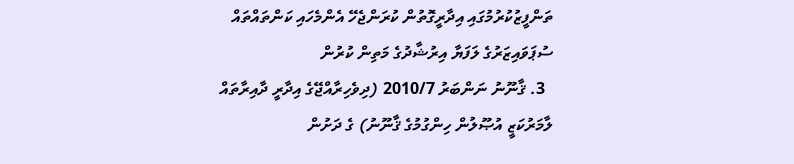ތަންފީޒުކުރުމުގައި އިދާރީގޮތުން ކުރަންޖެހޭ އެންމެހައި ކަންތައްތައް ސުޕަވައިޒަރުގެ ލަފަޔާ އިރުޝާދުގެ މަތިން ކުރުން
  3. ޤާނޫނު ނަންބަރު 2010/7 (ދިވެހިރާއްޖޭގެ އިދާރީ ދާއިރާތައް ލާމަރުކަޒީ އުޞޫލުން ހިންގުމުގެ ޤާނޫނު) ގެ ދަށުން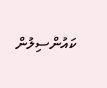ކައުންސިލުން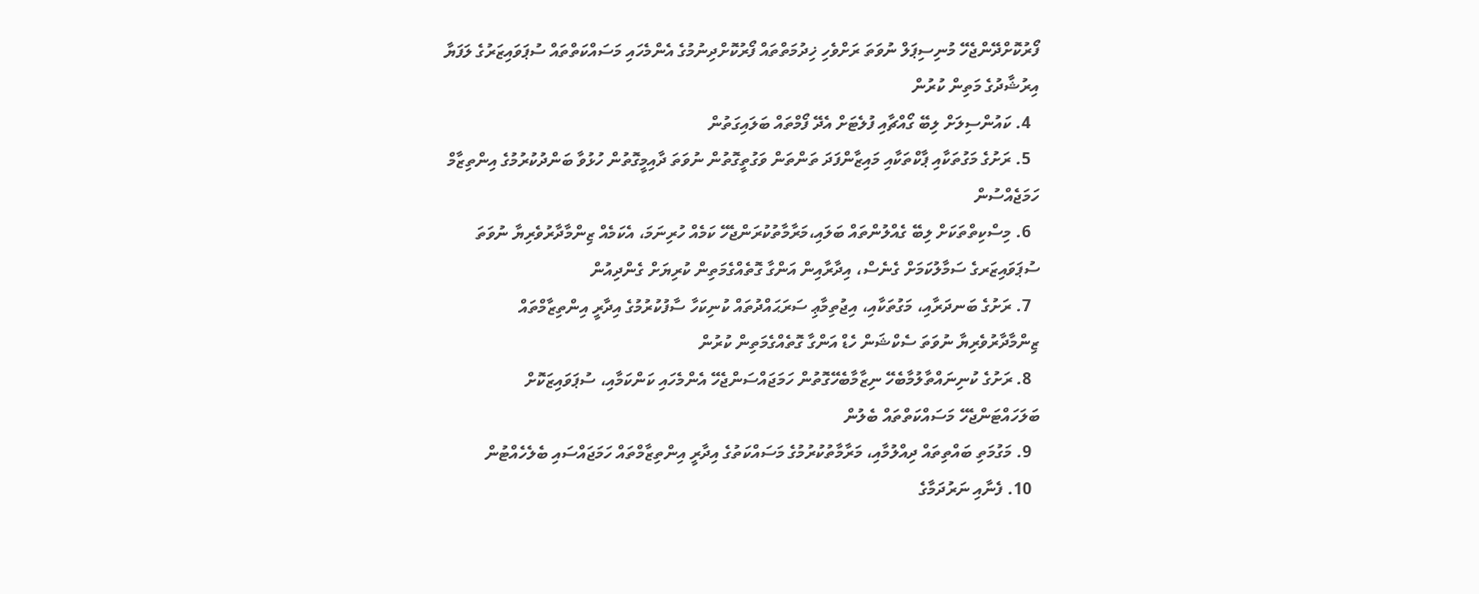ފޯރުކޮށްދޭންޖެހޭ މުނިސިޕަލް ނުވަތަ ރަށްވެހި ޚިދުމަތްތައް ފޯރުކޮށްދިނުމުގެ އެންމެހައި މަސައްކަތްތައް ސުޕަވައިޒަރުގެ ލަފަޔާ އިރުޝާދުގެ މަތިން ކުރުން
  4. ކައުންސިލަށް ލިބޭ ގޯއްޗާއި ފުލެޓަށް އެދޭ ފޯމްތައް ބަލައިގަތުން
  5. ރަށުގެ މަގުތަކާއި ޕާކްތަކާއި މައިޒާންފަދަ ތަންތަން ވަގުތީގޮތުން ނުވަތަ ދާއިމީގޮތުން ހުޅުވާ ބަންދުކުރުމުގެ އިންތިޒާމް ހަމަޖެއްސުން
  6. މިސްކިތްތަކަށް ލިބޭ ގެއްލުންތައް ބަލައި،މަރާމާތުކުރަންޖެހޭ ކަމެއް ހުރިނަމަ، އެކަމެއް ޒިންމާދާރުވެރިޔާ ނުވަތަ ސުޕަވައިޒަރގެ ސަމާލުކަމަށް ގެނެސް، އިދާރާއިން އަންގާ ގޮތެއްގެމަތިން ކުރިޔަށް ގެންދިއުން
  7. ރަށުގެ ބަނދަރާއި، މަގުތަކާއި، އިޖުތިމާޢި ސަރަޙައްދުތައް ކުނިކަހާ ސާފުކުރުމުގެ އިދާރީ އިންތިޒާމްތައް ޒިންމާދާރުވެރިޔާ ނުވަތަ ސެކްޝަން ހެޑް އަންގާ ގޮތެއްގެމަތިން ކުރުން
  8. ރަށުގެ ކުނިނައްތާލުމާބެހޭ ނިޒާމާބެހޭގޮތުން ހަމަޖައްސަންޖެހޭ އެންމެހައި ކަންކަމާއި، ސުޕަވައިޒަކޮށް ބަލަހައްޓަންޖެހޭ މަސައްކަތްތައް ބެލުން
  9. މަގުމަތި ބައްތިތައް ދިއްލުމާއި، މަރާމާތުކުރުމުގެ މަސައްކަތުގެ އިދާރީ އިންތިޒާމްތައް ހަމަޖައްސައި ބެލެހެއްޓުން
  10. ފެނާއި ނަރުދަމާގެ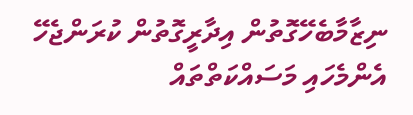ނިޒާމާބެހޭގޮތުން އިދާރީގޮތުން ކުރަންޖެހޭ އެންމެހައި މަސައްކަތްތައް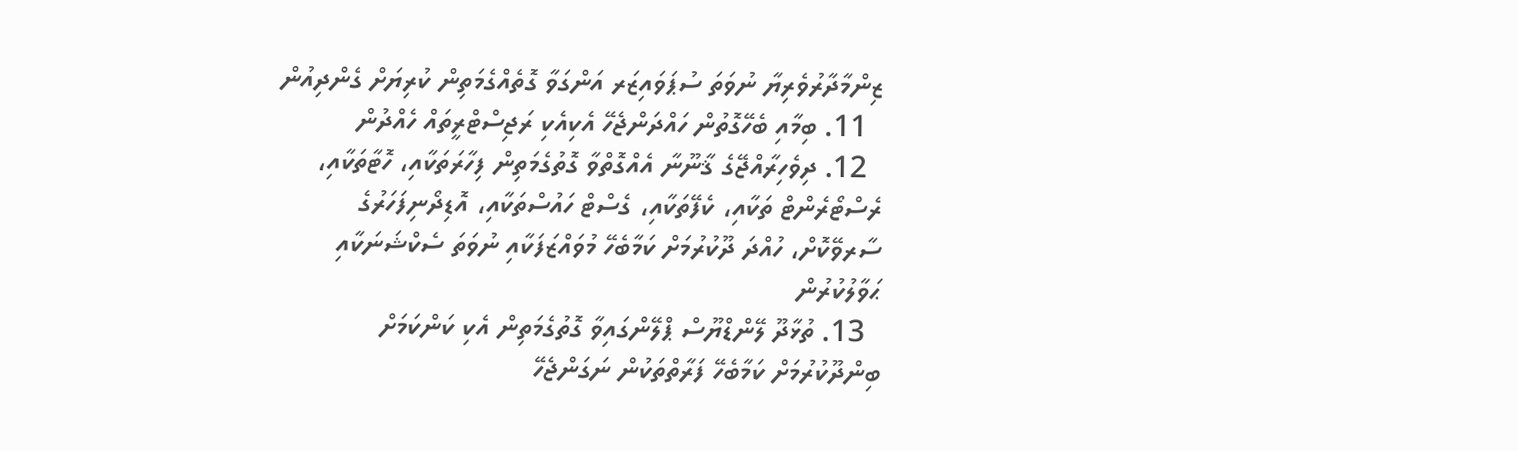ޒިންމާދާރުވެރިޔާ ނުވަތަ ސުޕަވައިޒަރ އަންގަވާ ގޮތެއްގެމަތިން ކުރިޔަށް ގެންދިއުން
  11. ބިމާއި ބެހޭގޮތުން ހައްދަންޖެހޭ އެކިއެކި ރަޖިސްޓްރީތައް ހެއްދުން
  12. ދިވެހިރާއްޖޭގެ ޤާނޫނާ އެއްގޮތްވާ ގޮތުގެމަތިން ފިހާރަތަކާއި، ހޮޓާތަކާއި، ރެސްޓޯރެންޓް ތަކާއި، ކެފޭތަކާއި، ގެސްޓް ހައުސްތަކާއި، އޮޑިދޯނިފަހަރުގެ ސާރވޭކޮށް، ހުއްދަ ދޫކުރުމަށް ކަމާބެހޭ މުވައްޒަފަކާއި ނުވަތަ ސެކްޝަނަކާއި ޙަވާލުކުރުން
  13. ތުޅާދޫ ލޭންޑްޔޫސް ޕްލޭންގައިވާ ގޮތުގެމަތިން އެކި ކަންކަމަށް ބިންދޫކުރުމަށް ކަމާބެހޭ ފަރާތްތަކުން ނަގަންޖެހޭ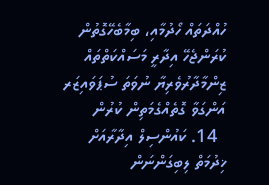ހުއްދަތައް ހޯދުމާއި، ބިމާބެހޭގޮތުން ކުރަންޖެހޭ އިދާރީ މަސައްކަތްތައް ޒިންމާދާރުވެރިޔާ ނުވަތަ ސުޕަވައިޒަރ އަންގަވާ ގޮތެއްގެމަތިން ކުރުން
  14. ކައުންސިލް އިދާރާއަށް ޚިދުމަތް ލިބިގަންނަން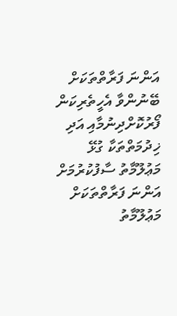އަންނަ ފަރާތްތަކަށް ބޭނުންވާ އެހީތެރިކަން ފޯރުކޮށްދިނުމާއި އަދި ޚިދުމަތްތަކާ ގުޅޭ މަޢުލޫމާތު ސާފުކުރުމަށް އަންނަ ފަރާތްތަކަށް މަޢުލޫމާތު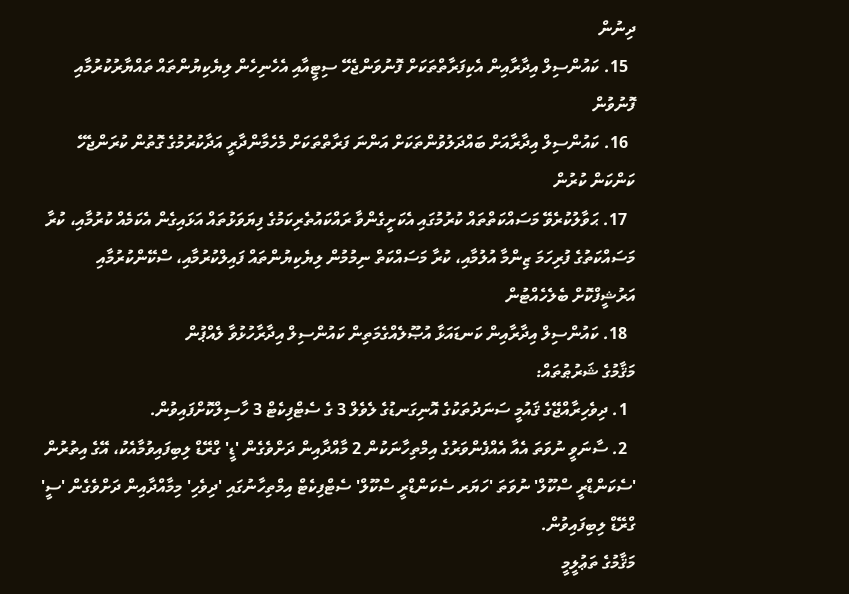ދިނުން
  15. ކައުންސިލް އިދާރާއިން އެކިފަރާތްތަކަށް ފޮނުވަންޖެހޭ ސިޓީއާއި އެހެނިހެން ލިޔެކިޔުންތައް ތައްޔާރުކުރުމާއި ފޮނުވުން
  16. ކައުންސިލް އިދާރާއަށް ބައްދަލުވުންތަކަށް އަންނަ ފަރާތްތަކަށް މެހެމާންދާރީ އަދާކުރުމުގެ ގޮތުން ކުރަންޖެހޭ ކަންކަން ކުރުން
  17. ޙަވާލުކުރެވޭ މަސައްކަތްތައް ކުރުމުގައި އެކަށީގެންވާ ރައްކައުތެރިކަމުގެ ފިޔަވަޅުތައް އަޅައިގެން އެކަމެއް ކުރުމާއި، ކުރާ މަސައްކަތުގެ ފުރިހަމަ ޒިންމާ އުލުމާއި، ކުރާ މަސައްކަތް ނިމުމުން ލިޔެކިޔުންތައް ފައިލްކުރުމާއި، ސްކޭންކުރުމާއި އަރުޝީފްކޮށް ބެލެހެއްޓުން
  18. ކައުންސިލް އިދާރާއިން ކަނޑައަޅާ އުޞޫލެއްގެމަތިން ކައުންސިލް އިދާރާހުޅުވާ ލެއްޕުން
މަޤާމުގެ ޝަރުޠުތައް:
  1. ދިވެހިރާއްޖޭގެ ޤައުމީ ސަނަދުތަކުގެ އޮނިގަނޑުގެ ލެވެލް 3 ގެ ސެޓްފިކެޓް 3 ހާސިލްކޮށްފައިވުން.
  2. ސާނަވީ ނުވަތަ އެއާ އެއްފެންވަރުގެ އިމްތިހާނަކުން 2 މާއްދާއިން ދަށްވެގެން 'ޑީ' ގްރޭޑް ލިބިފައިވުމާއެކު، އޭގެ އިތުރުން 'ސެކަންޑްރީ ސްކޫލް' ނުވަތަ 'ހަޔަރ ސެކަންޑްރީ ސްކޫލް' ސެޓްފިކެޓް އިމްތިހާނުގައި 'ދިވެހި' މިމާއްދާއިން ދަށްވެގެން 'ސީ' ގްރޭޑް ލިބިފައިވުން.
މަޤާމުގެ ތަޢުލީމީ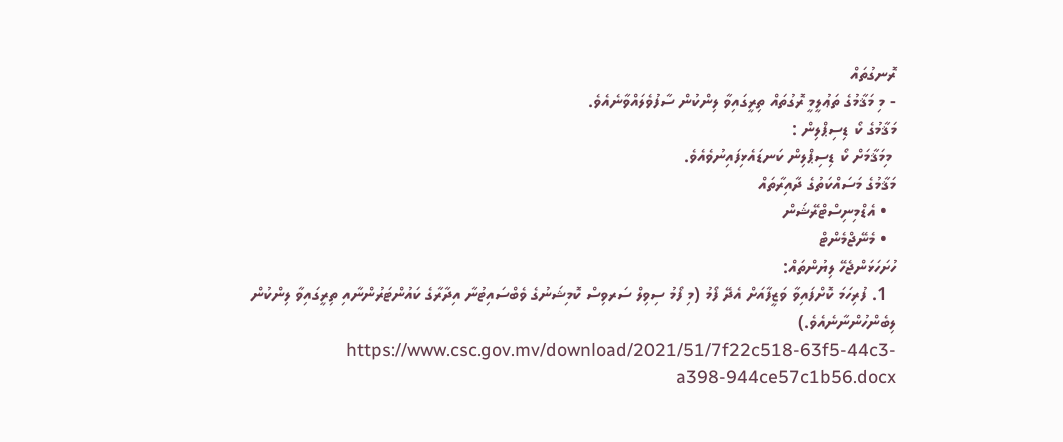ރޮނގުތައް
- މި މަޤާމުގެ ތަޢުލީމީ ރޮގުތައް ތިރީގައިވާ ލިންކުން ސާފުވެލައްވާނެއެވެ.
މަޤާމުގެ ކޯ ޑިސިޕްލިން :
 މިމަޤާމަށް ކޯ ޑިސިޕްލިން ކަނޑައެޅިފައިނުވެއެވެ.
މަޤާމުގެ މަސައްކަތުގެ ދާއިރާތައް
  • އެޑްމިނިސްޓްރޭޝަން
  • މެނޭޖްމެންޓް
ހުށަހަޅަންޖެހޭ ލިޔުންތައް:
  1. ފުރިހަމަ ކޮށްފައިވާ ވަޒީފާއަށް އެދޭ ފޯމު (މި ފޯމު ސިވިލް ސަރވިސް ކޮމިޝަނުގެ ވެބްސައިޓުނާ އިދާރާގެ ކައުންޓަރުންނާއި ތިރީގައިވާ ލިންކުން ލިބެންހުންނާނެއެވެ.) https://www.csc.gov.mv/download/2021/51/7f22c518-63f5-44c3-a398-944ce57c1b56.docx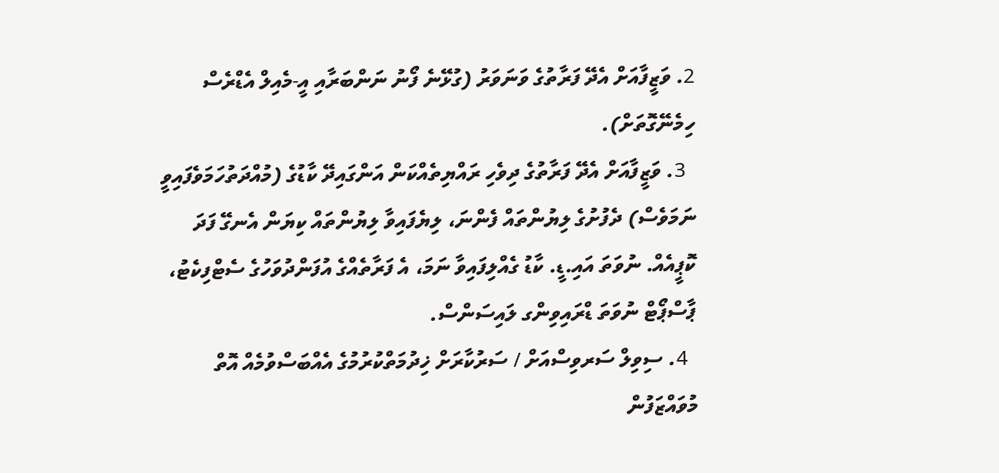2. ވަޒީފާއަށް އެދޭ ފަރާތުގެ ވަނަވަރު (ގުޅޭނެ ފޯނު ނަންބަރާއި އީ-މެއިލް އެޑްރެސް ހިމެނޭގޮތަށް).
  3. ވަޒީފާއަށް އެދޭ ފަރާތުގެ ދިވެހި ރައްޔިތެއްކަން އަންގައިދޭ ކާޑުގެ (މުއްދަތުހަމަވެފައިވީ ނަމަވެސް) ދެފުށުގެ ލިޔުންތައް ފެންނަ، ލިޔެފައިވާ ލިޔުންތައް ކިޔަން އެނގޭ ފަދަ ކޮޕީއެއް. ނުވަތަ އައި.ޑީ. ކާޑު ގެއްލިފައިވާ ނަމަ، އެ ފަރާތެއްގެ އުފަންދުވަހުގެ ސެޓްފިކެޓު، ޕާސްޕޯޓް ނުވަތަ ޑްރައިވިންގ ލައިސަންސް.
  4. ސިވިލް ސަރވިސްއަށް / ސަރުކާރަށް ޚިދުމަތްކުރުމުގެ އެއްބަސްވުމެއް އޮތް މުވައްޒަފުން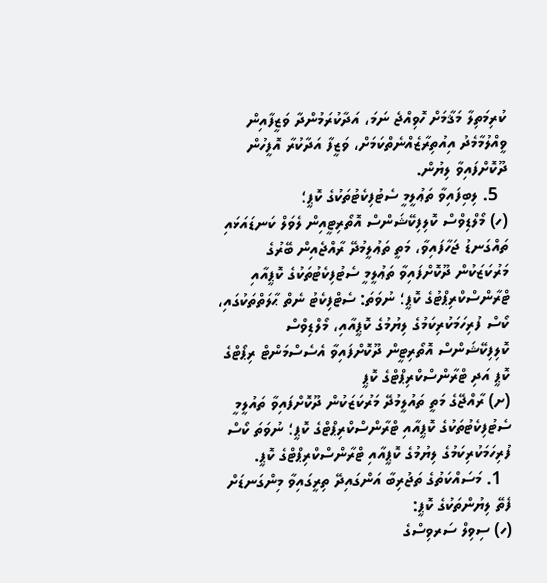ކުރިމަތިލާ މަޤާމަށް ހޮވިއްޖެ ނަމަ، އަދާކުރަމުންދާ ވަޒީފާއިން ވީއްލުމާމެދު އިއުތިރާޒެއްނެތްކަމަށް، ވަޒީފާ އަދާކުރާ އޮފީހުން ދޫކޮށްފައިވާ ލިޔުން.
  5. ލިބިފައިވާ ތަޢުލީމީ ސެޓުފިކެޓުތަކުގެ ކޮޕީ؛
(ހ) މޯލްޑިވްސް ކޮލިފިކޭޝަންސް އޮތޯރިޓީއިން ލެވަލް ކަނޑައަޅައި ތައްގަނޑު ޖަހާފައިވާ، މަތީ ތަޢުލީމުދޭ ރާއްޖެއިން ބޭރުގެ މަރުކަޒަކުން ދޫކޮށްފައިވާ ތަޢުލީމީ ސެޓުފިކެޓުތަކުގެ ކޮޕީއާއި ޓްރާންސްކްރިޕްޓުގެ ކޮޕީ؛ ނުވަތަ: ސެޓްފިކެޓު ނެތް ޙާލަތްތަކުގައި، ކޯސް ފުރިހަމަކުރިކަމުގެ ލިޔުމުގެ ކޮޕީއާއި، މޯލްޑިވްސް ކޮލިފިކޭޝަންސް އޮތޯރިޓީން ދޫކޮށްފައިވާ އެސެސްމަންޓް ރިޕޯޓްގެ ކޮޕީ އަދި ޓްރާންސްކްރިޕްޓްގެ ކޮޕީ
(ށ) ރާއްޖޭގެ މަތީ ތައުލީމުދޭ މަރުކަޒަކުން ދޫކޮށްފައިވާ ތައުލީމީ ސެޓުފިކެޓުތަކުގެ ކޮޕީއާއި ޓްރާންސްކްރިޕްޓްގެ ކޮޕީ؛ ނުވަތަ ކޯސް ފުރިހަމަކުރިކަމުގެ ލިޔުމުގެ ކޮޕީއާއި ޓްރާންސްކްރިޕްޓްގެ ކޮޕީ.
  1. މަސައްކަތުގެ ތަޖުރިބާ އަންގައިދޭ ތިރީގައިވާ މިންގަނޑަށް ފެތޭ ލިޔުންތަކުގެ ކޮޕީ:
(ހ) ސިވިލް ސަރވިސްގެ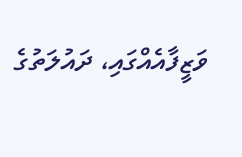ވަޒީފާއެއްގައި، ދައުލަތުގެ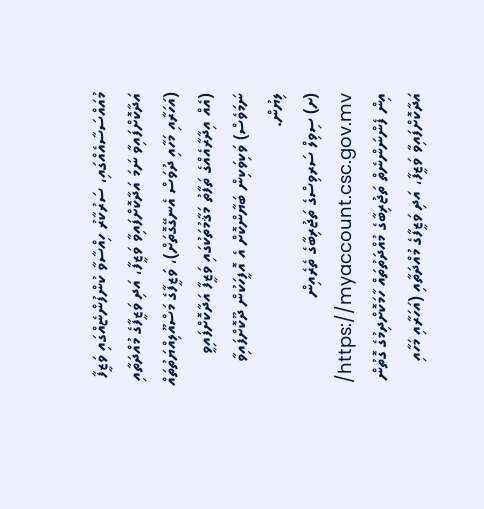މުއައްސަސާއެއްގައި، ސަރުކާރު ހިއްސާވާ ކުންފުންޏެއްގައި ވަޒީފާ އަދާކޮށްފައިވާ ނަމަ އަދާކޮށްފައިވާ ވަޒީފާ، އަދި ވަޒީފާގެ މުއްދަތާއި (އަހަރާއި މަހާއި ދުވަސް އެނގޭގޮތަށް)، ވަޒީފާގެ މަސްއޫލިއްޔަތުތައް (އެއް އިދާރާއެއްގެ ތަފާތު މަޤާމުތަކުގައި ވަޒީފާ އަދާކޮށްފައިވީ ނަމަވެސް) ވަކިވަކިން ބަޔާންކޮށް އެ އޮފީހަކުން ދޫކޮށްފައިވާ ލިޔުން.
(ށ) ސިވިލް ސަރވިސްގެ ތަޖުރިބާގެ ތެރެއިން https://myaccount.csc.gov.mv/ އިން ފެންނަންނެތް ތަޖުރިބާގެ މުއްދަތުތައް ހާމަކޮށްދިމުގެ ގޮތުން އަދާކޮށްފައިވާ ވަޒީފާ، އަދި ވަޒީފާގެ މުއްދަތާއި (އަހަރާއި މަހާއި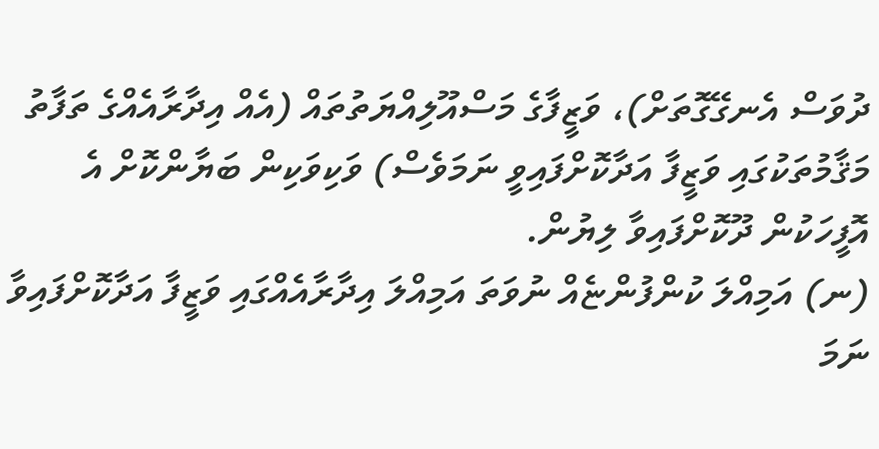ދުވަސް އެނގޭގޮތަށް)، ވަޒީފާގެ މަސްއޫލިއްޔަތުތައް (އެއް އިދާރާއެއްގެ ތަފާތު މަޤާމުތަކުގައި ވަޒީފާ އަދާކޮށްފައިވީ ނަމަވެސް) ވަކިވަކިން ބަޔާންކޮށް އެ އޮފީހަކުން ދޫކޮށްފައިވާ ލިޔުން.
(ނ) އަމިއްލަ ކުންފުންޏެއް ނުވަތަ އަމިއްލަ އިދާރާއެއްގައި ވަޒީފާ އަދާކޮށްފައިވާ ނަމަ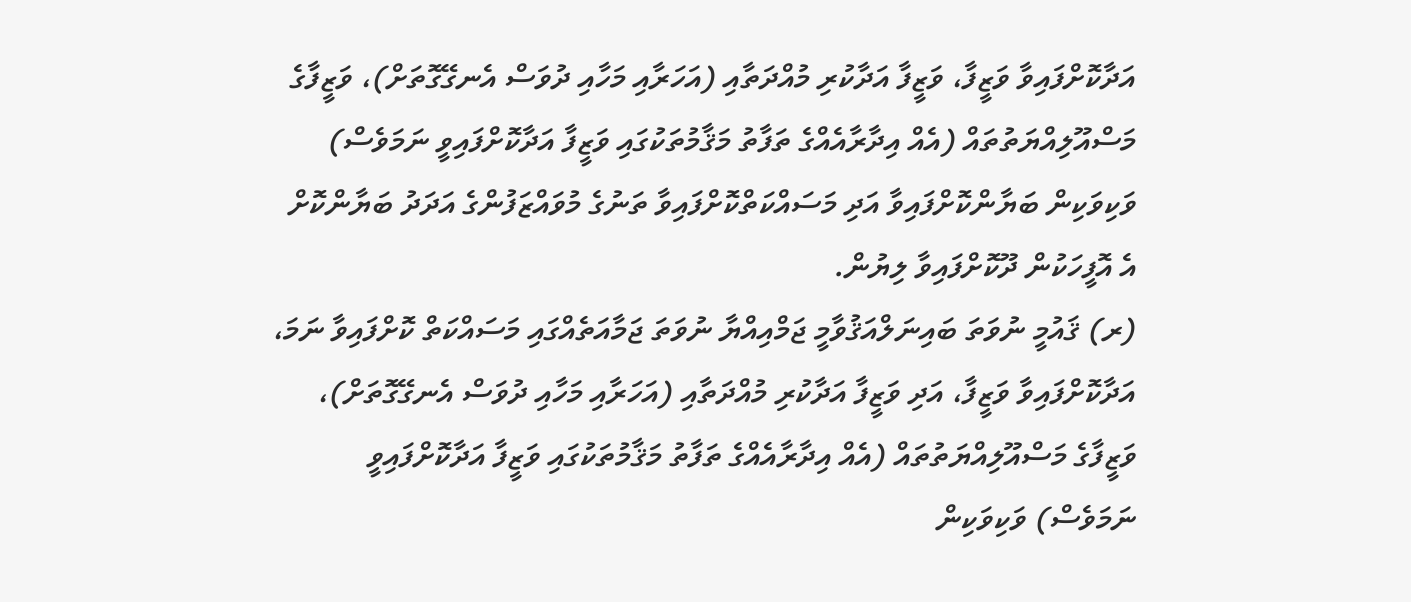އަދާކޮށްފައިވާ ވަޒީފާ، ވަޒީފާ އަދާކުރި މުއްދަތާއި (އަހަރާއި މަހާއި ދުވަސް އެނގޭގޮތަށް)، ވަޒީފާގެ މަސްއޫލިއްޔަތުތައް (އެއް އިދާރާއެއްގެ ތަފާތު މަޤާމުތަކުގައި ވަޒީފާ އަދާކޮށްފައިވީ ނަމަވެސް) ވަކިވަކިން ބަޔާންކޮށްފައިވާ އަދި މަސައްކަތްކޮށްފައިވާ ތަނުގެ މުވައްޒަފުންގެ އަދަދު ބަޔާންކޮށް އެ އޮފީހަކުން ދޫކޮށްފައިވާ ލިޔުން.
(ރ) ޤައުމީ ނުވަތަ ބައިނަލްއަޤުވާމީ ޖަމްއިއްޔާ ނުވަތަ ޖަމާއަތެއްގައި މަސައްކަތް ކޮށްފައިވާ ނަމަ، އަދާކޮށްފައިވާ ވަޒީފާ، އަދި ވަޒީފާ އަދާކުރި މުއްދަތާއި (އަހަރާއި މަހާއި ދުވަސް އެނގޭގޮތަށް)، ވަޒީފާގެ މަސްއޫލިއްޔަތުތައް (އެއް އިދާރާއެއްގެ ތަފާތު މަޤާމުތަކުގައި ވަޒީފާ އަދާކޮށްފައިވީ ނަމަވެސް) ވަކިވަކިން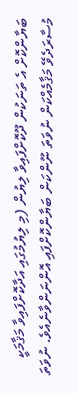ބަޔާންކޮށް އެ ތަނަކުން ދޫކޮށްފައިވާ ލިޔުން (މި ލިޔުމުގައި އަދާކޮށްފައިވާ މަޤާމަކީ މުސާރަދެވޭ މަޤާމެއްކަން ނުވަތަ ނޫންކަން ބަޔާންކޮށްފައި އޮންނަންވާނެއެވެ. ނުވަތަ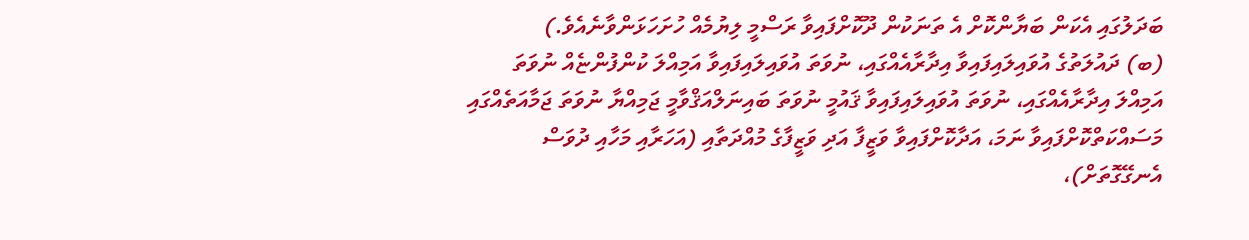ބަދަލުގައި އެކަން ބަޔާންކޮށް އެ ތަނަކުން ދޫކޮށްފައިވާ ރަސްމީ ލިޔުމެއް ހުށަހަޅަންވާނެއެވެ.)
(ބ) ދައުލަތުގެ އުވައިލައިފައިވާ އިދާރާއެއްގައި، ނުވަތަ އުވައިލައިފައިވާ އަމިއްލަ ކުންފުންޏެއް ނުވަތަ އަމިއްލަ އިދާރާއެއްގައި، ނުވަތަ އުވައިލައިފައިވާ ޤައުމީ ނުވަތަ ބައިނަލްއަޤްވާމީ ޖަމިއްޔާ ނުވަތަ ޖަމާއަތެއްގައި މަސައްކަތްކޮށްފައިވާ ނަމަ، އަދާކޮށްފައިވާ ވަޒީފާ އަދި ވަޒީފާގެ މުއްދަތާއި (އަހަރާއި މަހާއި ދުވަސް އެނގޭގޮތަށް)،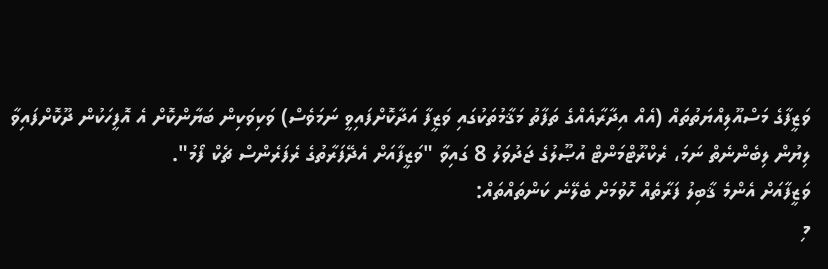ވަޒީފާގެ މަސްއޫލިއްޔަތުތައް (އެއް އިދާރާއެއްގެ ތަފާތު މަޤާމުތަކުގައި ވަޒީފާ އަދާކޮށްފައިވީ ނަމަވެސް) ވަކިވަކިން ބަޔާންކޮށް އެ އޮފީހަކުން ދޫކޮށްފައިވާ ލިޔުން ލިބެންނެތް ނަމަ، ރެކްރޫޓްމަންޓް އުޞޫލުގެ ޖަދުވަލު 8 ގައިވާ "ވަޒީފާއަށް އެދޭފަރާތުގެ ރެފަރެންސް ޗެކް ފޯމު".
ވަޒީފާއަށް އެންމެ ޤާބިލު ފަރާތެއް ހޮވުމަށް ބެލޭނެ ކަންތައްތައް:
މި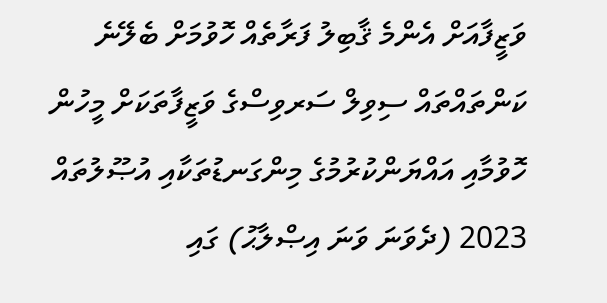ވަޒީފާއަށް އެންމެ ޤާބިލު ފަރާތެއް ހޮވުމަށް ބެލޭނެ ކަންތައްތައް ސިވިލް ސަރވިސްގެ ވަޒީފާތަކަށް މީހުން ހޮވުމާއި އައްޔަންކުރުމުގެ މިންގަނޑުތަކާއި އުޞޫލުތައް 2023 (ދެވަނަ ވަނަ އިޞްލާޙު) ގައި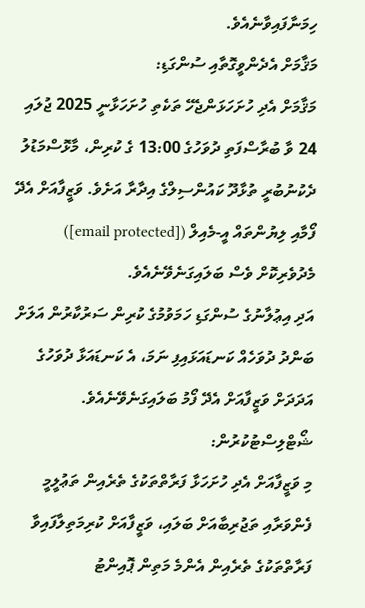ހިމަނާފައިވާނެއެވެ.
މަޤާމަށް އެދެންވީގޮތާއި ސުންގަޑި:
މަޤާމަށް އެދި ހުށަހަޅަންޖެހޭ ތަކެތި ހުށަހަޅާނީ 2025 ޖުލައި 24 ވާ ބުރާސްފަތި ދުވަހުގެ 13:00 ގެ ކުރިން، މާޅޮސްމަޑުލު ދެކުނުބުރީ ތުޅާދޫ ކައުންސިލްގެ އިދާރާ އަށެވެ. ވަޒީފާއަށް އެދޭ ފޯމާއި ލިޔުންތައް އީ-މެއިލް ([email protected]) މެދުވެރިކޮށް ވެސް ބަލައިގަނެވޭނެއެވެ.
އަދި އިޢުލާނުގެ ސުންގަޑި ހަމަވުމުގެ ކުރިން ސަރުކާރުން އަލަށް ބަންދު ދުވަހެއް ކަނޑައަޅައިފި ނަމަ، އެ ކަނޑައަޅާ ދުވަހުގެ އަދަދަށް ވަޒީފާއަށް އެދޭ ފޯމު ބަލައިގަނެވޭނެއެވެ.
ޝޯޓްލިސްޓުކުރުން:
މި ވަޒީފާއަށް އެދި ހުށަހަޅާ ފަރާތްތަކުގެ ތެރެއިން ތަޢުލީމީ ފެންވަރާއި ތަޖުރިބާއަށް ބަލައި، ވަޒީފާއަށް ކުރިމަތިލާފައިވާ ފަރާތްތަކުގެ ތެރެއިން އެންމެ މަތިން ޕޮއިންޓު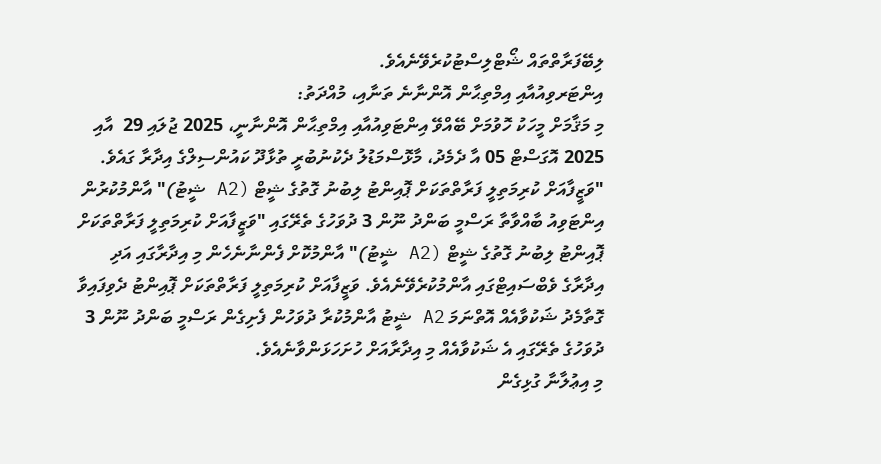ލިބޭފަރާތްތައް ޝޯޓްލިސްޓުކުރެވޭނެއެވެ.
އިންޓަރވިއުއާއި އިމްތިޙާން އޮންނާނެ ތަނާއި، މުއްދަތު:
މި މަޤާމަށް މީހަކު ހޮވުމަށް ބޭއްވޭ އިންޓަވިއުއާއި އިމްތިޙާން އޮންނާނީ، 2025 ޖުލައި 29  އާއި 2025 އޮގަސްޓް 05 އާ ދެމެދު، މާޅޮސްމަޑުލު ދެކުނުބުރީ ތުޅާދޫ ކައުންސިލްގެ އިދާރާ ގައެވެ.
"ވަޒީފާއަށް ކުރިމަތިލީ ފަރާތްތަކަށް ޕޮއިންޓު ލިބުނު ގޮތުގެ ޝީޓް (A2 ޝީޓު)" އާންމުކުރުން
އިންޓަވިއު ބާއްވާތާ ރަސްމީ ބަންދު ނޫން 3 ދުވަހުގެ ތެރޭގައި "ވަޒީފާއަށް ކުރިމަތިލީ ފަރާތްތަކަށް ޕޮއިންޓު ލިބުނު ގޮތުގެ ޝީޓް (A2 ޝީޓު)" އާންމުކޮށް ފެންނާނެހެން މި އިދާރާގައި އަދި އިދާރާގެ ވެބްސައިޓްގައި އާންމުކުރެވޭނެއެވެ. ވަޒީފާއަށް ކުރިމަތިލީ ފަރާތްތަކަށް ޕޮއިންޓު ދެވިފައިވާ ގޮތާމެދު ޝަކުވާއެއް އޮތްނަމަ A2 ޝީޓު އާންމުކުރާ ދުވަހުން ފެށިގެން ރަސްމީ ބަންދު ނޫން 3 ދުވަހުގެ ތެރޭގައި އެ ޝަކުވާއެއް މި އިދާރާއަށް ހުށަހަޅަންވާނެއެވެ.
މި އިޢުލާނާ ގުޅިގެން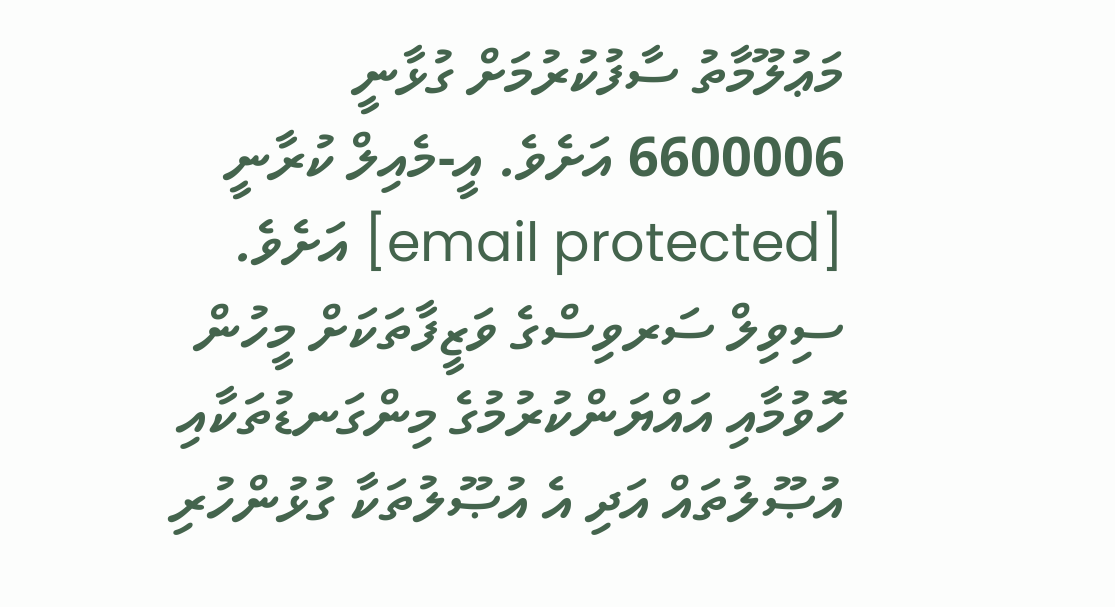މަޢުލޫމާތު ސާފުކުރުމަށް ގުޅާނީ 6600006 އަށެވެ. އީ-މެއިލް ކުރާނީ [email protected] އަށެވެ.
ސިވިލް ސަރވިސްގެ ވަޒީފާތަކަށް މީހުން ހޮވުމާއި އައްޔަންކުރުމުގެ މިންގަނޑުތަކާއި އުޞޫލުތައް އަދި އެ އުޞޫލުތަކާ ގުޅުންހުރި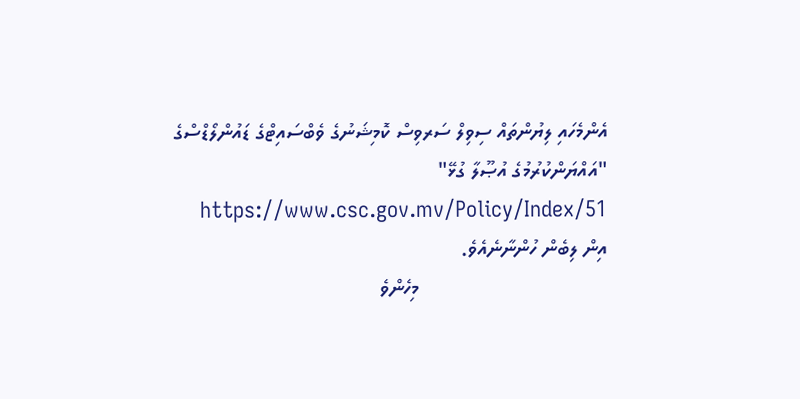އެންމެހައި ލިޔުންތައް ސިވިލް ސަރވިސް ކޮމިޝަނުގެ ވެބްސައިޓްގެ ޑައުންލޯޑްސްގެ "އައްޔަންކުރުމުގެ އުޞޫލާ ގުޅޭ" https://www.csc.gov.mv/Policy/Index/51  އިން ލިބެން ހުންނާނެއެވެ.
                                 މިހެންވެ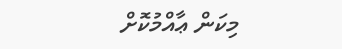މިކަން ޢާއްމުކޮށް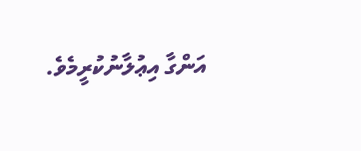އަންގާ އިޢުލާނުކުރީމެވެ.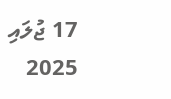17 ޖުލައި 2025